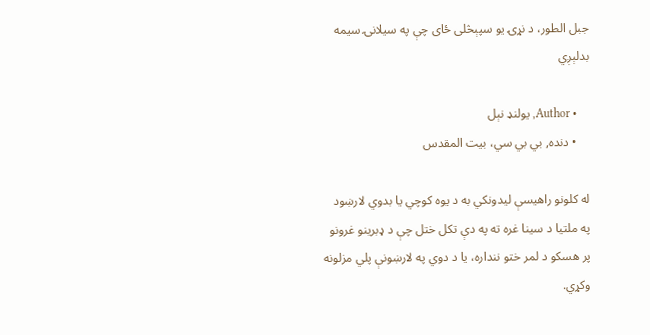جبل الطور، د نړۍ یو سپېڅلی ځای چې په سیلانۍ سیمه بدلېږي

    • Author, يولنډ نېل
    • دنده, بي بي سي، بيت المقدس

له کلونو راهیسې لیدونکي به د یوه کوچي یا بدوي لارښود په ملتیا د سينا غره ته په دې تکل ختل چې د ډبرینو غرونو پر هسکو د لمر ختو ننداره، یا د دوي په لارښونې پلي مزلونه وکړي.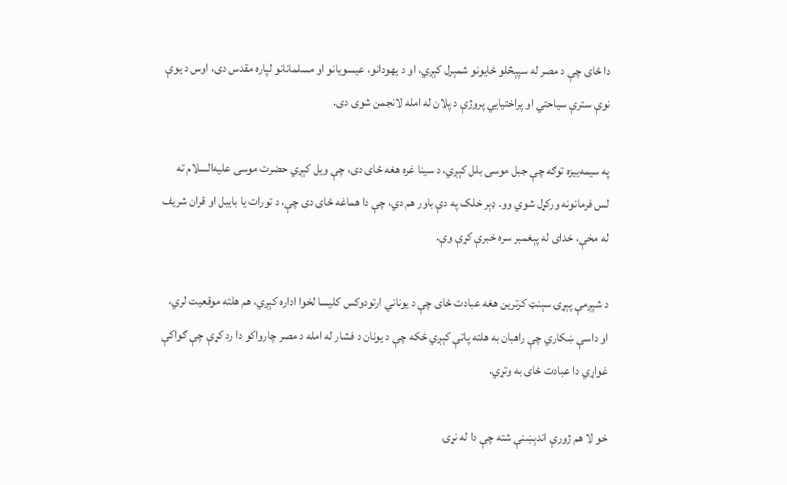دا ځای چې د مصر له سپېڅلو ځایونو شمېرل کېږي، او د یهودانو، عیسویانو او مسلمانانو لپاره مقدس دی، اوس د یوې نوې سترې سیاحتي او پراختیایي پروژې د پلان له امله لانجمن شوی دی.

په سیمه‌يیزه توګه چې جبل موسی بلل کېږي، د سینا غره هغه ځای دی، چې ویل کېږي حضرت موسی علیه‌السلام ته لس فرمانونه ورکړل شوي وو. ډېر خلک په دې باور هم دي، چې دا هماغه ځای دی چې، د تورات یا بایبل او قران شریف له مخې، خدای له پېغمبر سره خبرې کړې وې.

د شپږمې پېړۍ سېنټ کرترین هغه عبادت ځای چې د یوناني ارتودوکس کلیسا لخوا اداره کېږي، هم هلته موقعیت لري، او داسې ښکاري چې راهبان به هلته پاتې کېږي ځکه چې د یونان د فشار له امله د مصر چارواکو دا رد کړې چې ګواکې غواړي دا عبادت ځای به وتړي.

خو لا هم ژورې اندېښنې شته چې دا له نړۍ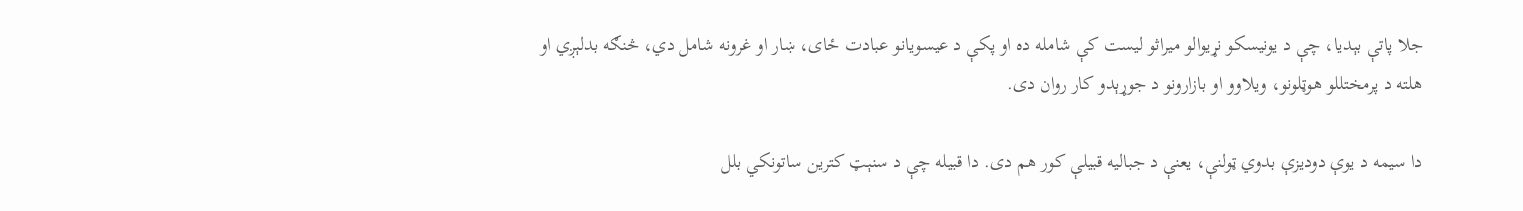جلا پاتې بېدیا، چې د یونیسکو نړیوالو میراثو لیست کې شامله ده او پکې د عیسویانو عبادت ځای، ښار او غرونه شامل دي، څنګه بدلېږي او هلته د پرمختللو هوټلونو، ویلاوو او بازارونو د جوړېدو کار روان دی.

دا سیمه د یوې دودیزې بدوي ټولنې، یعنې د جبالیه قبیلې کور هم دی. دا قبیله چې د سنېټ کترین ساتونکي بلل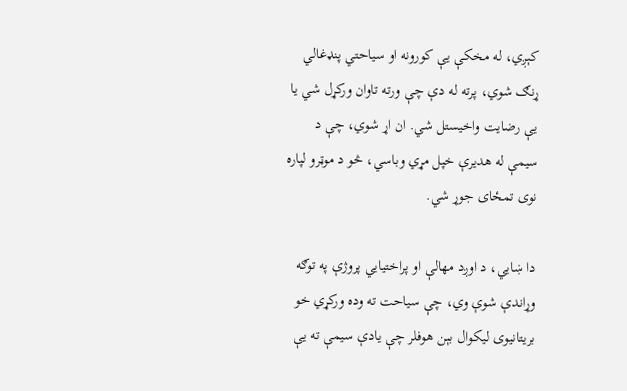کېږي، له مخکې یې کورونه او سیاحتي پنډغالي ړنګ شوي، پرته له دې چې ورته تاوان ورکړل شي یا یې رضایت واخیستل شي. ان اړ شوي، چې د سیمې له هدیرې خپل مړي وباسي، څو د موټرو لپاره نوی تمځای جوړ شي.

دا ښایي، د اوږد مهالې او پراختیایي پروژې په توګه وړاندې شوې وي، چې سیاحت ته وده ورکړي خو بریتانیوی لیکوال بېن هوفلر چې یادې سیمې ته یې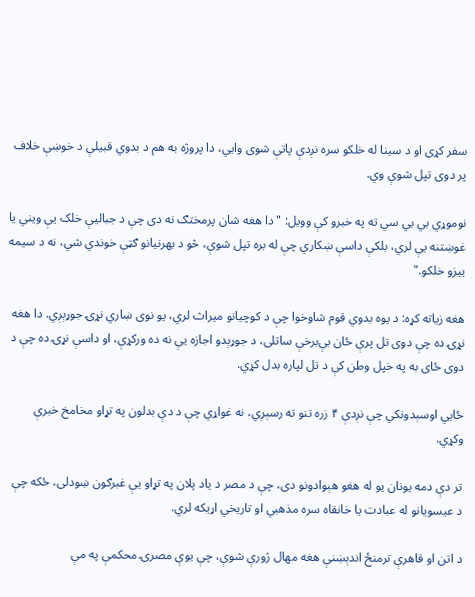سفر کړی او د سینا له خلکو سره نږدې پاتې شوی وایي، دا پروژه به هم د بدوي قبیلې د خوښې خلاف پر دوی تپل شوې وي.

نوموړي بي بي سي ته په خبرو کې وویل: "دا هغه شان پرمختګ نه دی چې د جبالیې خلک یې ویني یا غوښتنه یې لري، بلکې داسې ښکاري چې له بره تپل شوې، څو د بهرنیانو ګټې خوندي شي، نه د سیمه ییزو خلکو."

هغه زیاته کړه: د یوه بدوي قوم شاوخوا چې د کوچیانو میراث لري، یو نوی ښاري نړۍ جوړېږي. دا هغه نړۍ ده چې دوی تل پرې ځان بې‌برخې ساتلی، د جوړېدو اجازه یې نه ده ورکړې، او داسې نړۍ ده چې د دوی ځای به په خپل وطن کې د تل لپاره بدل کړي.

ځایي اوسېدونکي چې نږدې ۴ زره تنو ته رسېږي، نه غواړي چې د دې بدلون په تړاو مخامخ خبرې وکړي.

تر دې دمه یونان یو له هغو هېوادونو دی، چې د مصر د یاد پلان په تړاو یې غبرګون ښودلی، ځکه چې د عیسویانو له عبادت یا خانقاه سره مذهبي او تاریخي اړیکه لري.

د اتن او قاهرې ترمنځ اندېښنې هغه مهال ژورې شوې، چې یوې مصرۍ محکمې په مې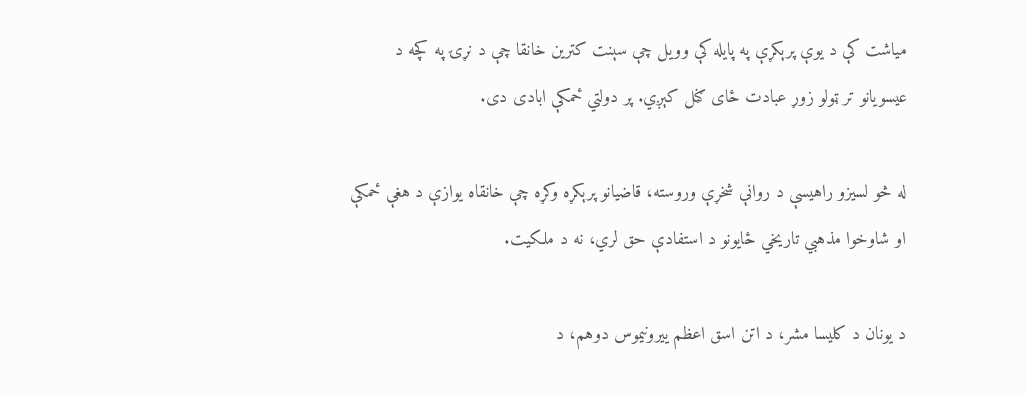میاشت کې د یوې پرېکړې په پایله کې وویل چې سېنت کترین خانقا چې د نړۍ په کچه د عیسویانو تر ټولو زوړ عبادت ځای ګڼل کېږي. پر دولتي ځمکې ابادی دی.

له څو لسیزو راهیسې د روانې شخړې وروسته، قاضیانو پرېکړه وکړه چې خانقاه یوازې د هغې ځمکې او شاوخوا مذهبي تاریخي ځایونو د استفادې حق لري، نه د ملکیت.

د یونان د کلیسا مشر، د اتن اسق اعظم ییرونیموس دوهم، د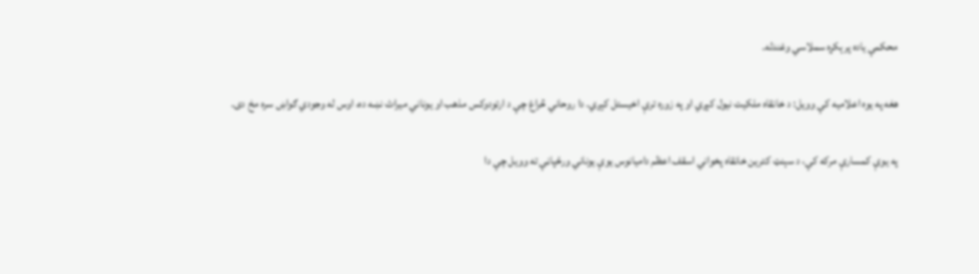محکمې یاده پرېکړه سملاسي وغندله.

هغه په یوه اعلامیه کې وویل: د خانقاه ملکیت نیول کېږي او په زوره ترې اخیستل کېږي. دا روحاني څراغ چې د ارتودوکس مذهب او یوناني میراث نښه ده، اوس له وجودي ګواښ سره مخ دی.

په یوې کمسارې مرکه کې، د سېنټ کترین خانقاه پخواني اسقف اعظم دامیانوس یوې یوناني ورځپاڼې ته وویل چې دا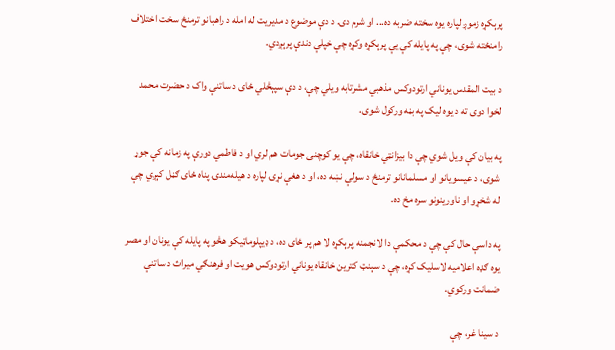پرېکړه زموږ لپاره یوه سخته ضربه ده... او شرم دی. د دې موضوع د مدیریت له امله د راهبانو ترمنځ سخت اختلاف رامنځته شوی، چې په پایله کې یې پرېکړه وکړه چې خپلې دندې پرېږدي.

د بیت المقدس یوناني ارتودوکس مذهبي مشرتابه ویلي چې، د دې سپېڅلي ځای د ساتنې واک د حضرت محمد لخوا دوی ته د یوه لیک په بڼه ورکول شوی.

په بیان کې ویل شوي چې دا بیزانټي خانقاه، چې یو کوچنی جومات هم لري او د فاطمي دورې په زمانه کې جوړ شوی، د عیسویانو او مسلمانانو ترمنځ د سولې نښه ده، او د هغې نړۍ لپاره د هیله‌مندۍ پناه ځای ګڼل کېږي چې له شخړو او ناورینونو سره مخ ده.

په داسې حال کې چې د محکمې دا لانجمنه پرېکړه لا هم پر ځای ده، د ډیپلوماټیکو هڅو په پایله کې یونان او مصر یوه ګډه اعلامیه لاسلیک کړه، چې د سېنټ کترین خانقاه یوناني ارتودوکس هویت او فرهنګي میراث د ساتنې ضمانت ورکوي.

د سینا غر، چې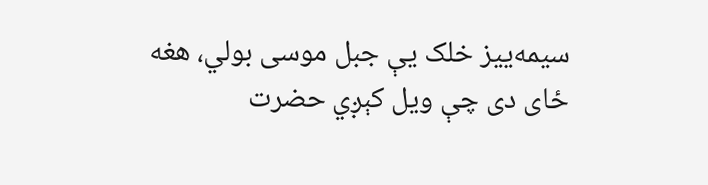سیمه‌يیز خلک یې جبل موسی بولي، هغه ځای دی چې ویل کېږي حضرت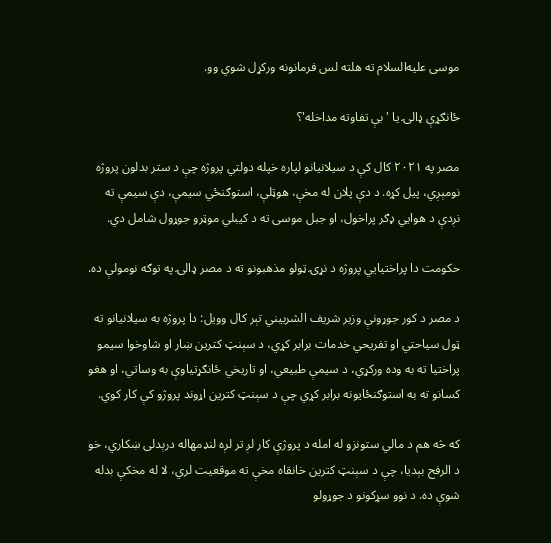موسی علیه‌السلام ته هلته لس فرمانونه ورکړل شوي وو.

ځانګړې ډالۍ یا 'بې تفاوته مداخله'؟

مصر په ۲۰۲۱ کال کې د سیلانیانو لپاره خپله دولتي پروژه چې د ستر بدلون پروژه نومېږي، پیل کړه. د دې پلان له مخې، هوټلې، استوګنځي سیمې، دې سیمې ته نږدې د هوایي ډګر پراخول، او جبل موسی ته د کیبلي موټرو جوړول شامل دي.

حکومت دا پراختیایي پروژه د نړۍ ټولو مذهبونو ته د مصر ډالۍ په توګه نومولې ده.

د مصر د کور جوړونې وزیر شریف الشربیني تېر کال وویل: دا پروژه به سیلانیانو ته ټول سیاحتي او تفریحي خدمات برابر کړي، د سېنټ کترین ښار او شاوخوا سیمو پراختیا ته به وده ورکړي، د سیمې طبیعي، او تاریخي ځانګړتیاوې به وساتي، او هغو کسانو ته به استوګنځایونه برابر کړي چې د سېنټ کترین اړوند پروژو کې کار کوي.

که څه هم د مالي ستونزو له امله د پروژې کار لږ تر لږه لنډمهاله درېدلی ښکاري، خو د الرفح بېدیا، چې د سېنټ کترین خانقاه مخې ته موقعیت لري، لا له مخکې بدله شوې ده. د نوو سړکونو د جوړولو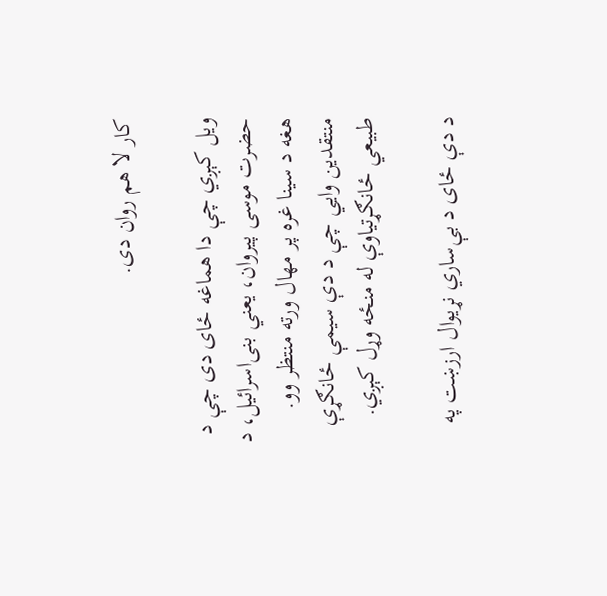کار لا هم روان دی.

ویل کېږي چې دا هماغه ځای دی چې د حضرت موسی پیروان، یعني بنی‌اسرائیل، د هغه د سینا غره پر مهال ورته منتظر وو. منتقدین وايي چې د دې سیمې ځانګړې طبیعي ځانګړتیاوې له منځه وړل کېږي.

د دې ځای د بې‌ساري نړیوال ارزښت په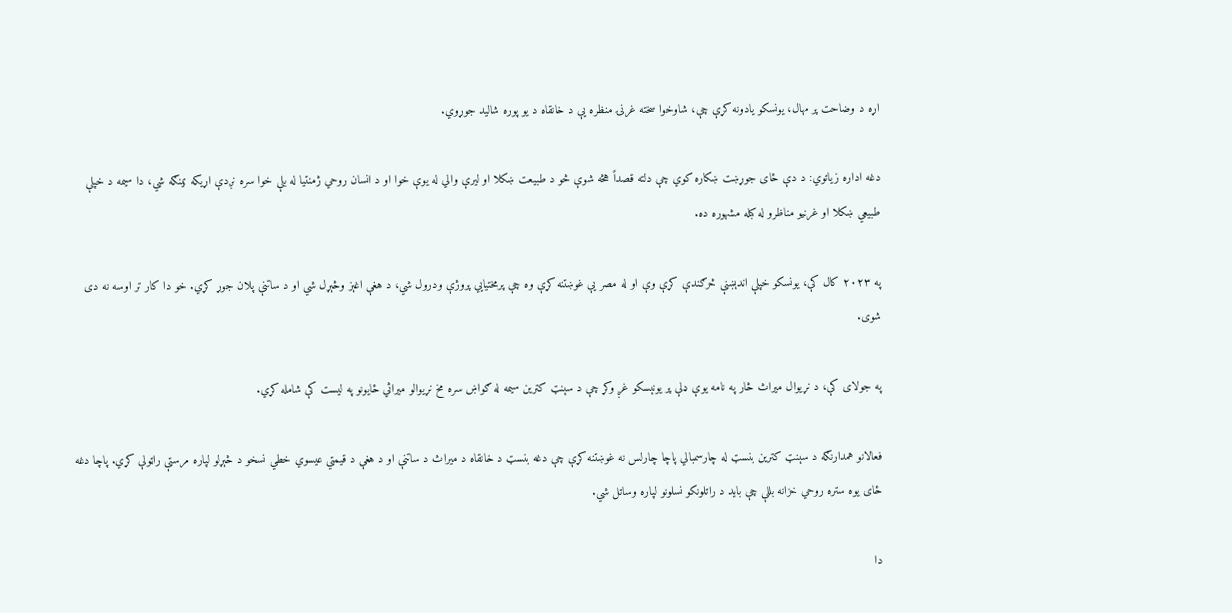اړه د وضاحت پر مهال، یونسکو یادونه کړې چې، شاوخوا سخته غرنۍ منظره یې د خانقاه د یو پوره شالید جوړوي.

دغه اداره زیاتوي: د دې ځای جوړښت ښکاره کوي چې دلته قصداً هڅه شوې څو د طبیعت ښکلا او لیرې والي له یوې خوا او د انسان روحي ژمنتیا له بلې خوا سره نږدې اړیکه ټینګه شي، دا سیمه د خپلې طبیعي ښکلا او غرنیو مناظرو له کبله مشهوره ده.

په ۲۰۲۳ کال کې، یونسکو خپلې اندېښنې څرګندې کړې وې او له مصر یې غوښتنه کړې وه چې پرمختیایي پروژې ودرول شي، د هغې اغېز وڅېړل شي او د ساتنې پلان جوړ کړي. خو دا کار تر اوسه نه دی شوی.

په جولای کې، د نړیوال ميراث څار په نامه یوې ډلې پر یونېسکو غږ وکړ چې د سېنټ کترین سیمه له ګواښ سره مخ نړيوالو میراثي ځایونو په لیست کې شامله کړي.

فعالانو همدارنګه د سېنټ کترین بنسټ له چارسمبالي پاچا چارلس نه غوښتنه کړې چې دغه بنسټ د خانقاه د میراث د ساتنې او د هغې د قیمتي عیسوي خطي نسخو د څېړلو لپاره مرستې راټولې کړي. پاچا دغه ځای یوه ستره روحي خزانه بللې چې باید د راتلونکو نسلونو لپاره وساتل شي.

دا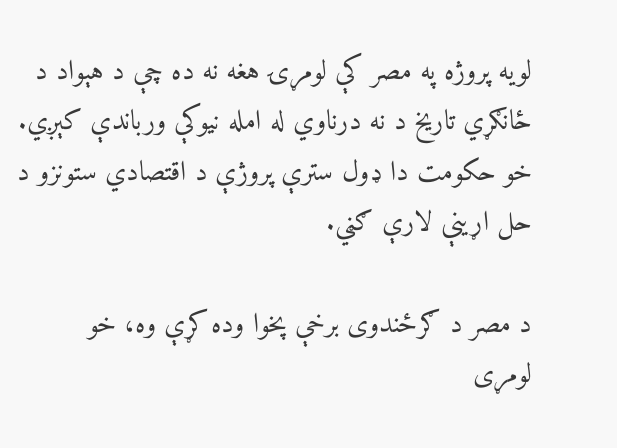لویه پروژه په مصر کې لومړۍ هغه نه ده چې د هېواد د ځانګړي تاریخ د نه درناوي له امله نیوکې ورباندې کېږي. خو حکومت دا ډول سترې پروژې د اقتصادي ستونزو د حل اړینې لارې ګڼي.

د مصر د ګرځندوی برخې پخوا وده کړې وه، خو لومړی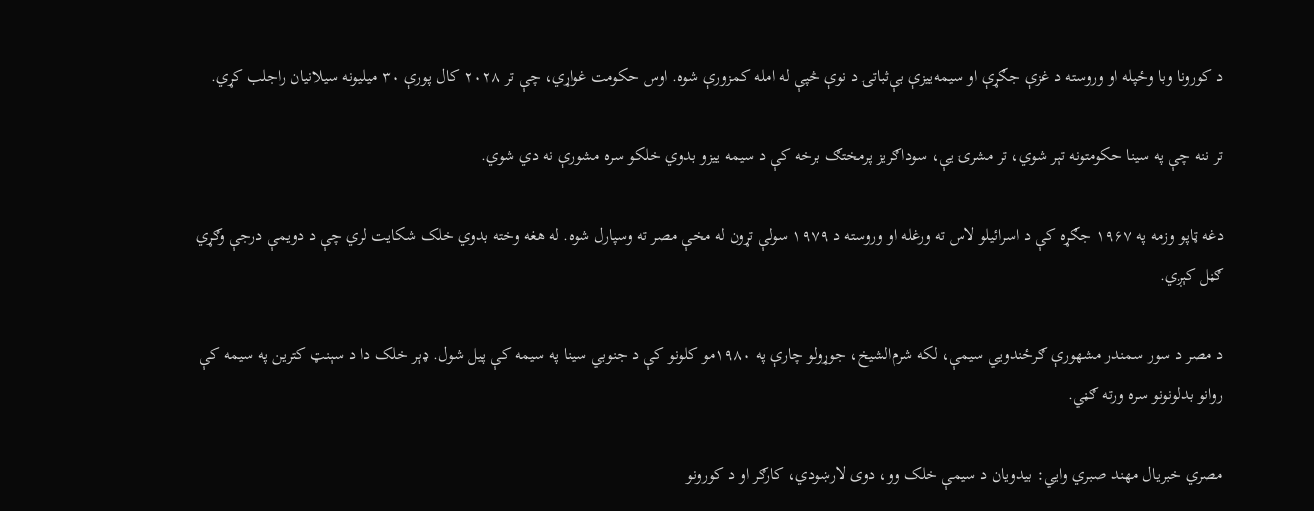د کورونا وبا وځپله او وروسته د غزې جګړې او سیمه‌ییزې بې‌ثباتۍ د نوې څپې له امله کمزورې شوه. اوس حکومت غواړي، چې تر ۲۰۲۸ کال پورې ۳۰ میلیونه سیلانیان راجلب کړي.

تر ننه چې په سینا حکومتونه تېر شوي، تر مشرۍ یې، سوداګریز پرمختګ برخه کې د سیمه ییزو بدوي خلکو سره مشورې نه دي شوي.

دغه ټاپو وزمه په ۱۹۶۷ جګړه کې د اسرائیلو لاس ته ورغله او وروسته د ۱۹۷۹ سولې تړون له مخې مصر ته وسپارل شوه. له هغه وخته بدوي خلک شکایت لري چې د دویمې درجې وګړي ګڼل کېږي.

د مصر د سور سمندر مشهورې ګرځندویي سیمې، لکه شرم‌الشیخ، جوړولو چارې په ۱۹۸۰مو کلونو کې د جنوبي سینا په سیمه کې پیل شول. ډېر خلک دا د سېنټ کترین په سیمه کې روانو بدلونونو سره ورته ګڼي.

مصري خبریال مهند صبري وايي: بیدويان د سیمې خلک وو، دوی لارښودي، کارګر او د کورونو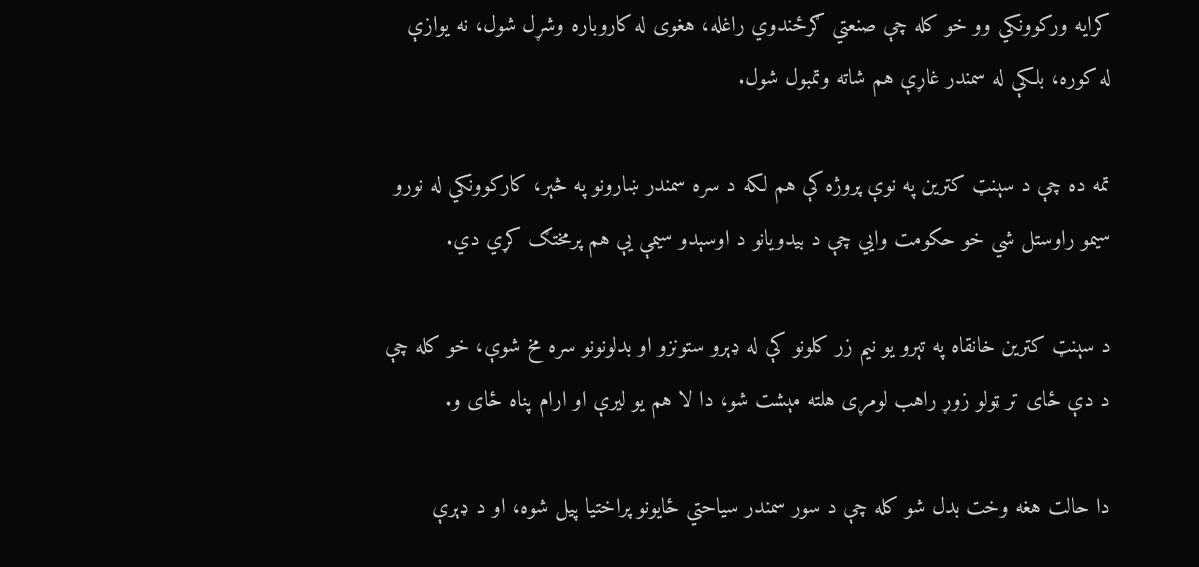کرايه ورکوونکي وو خو کله چې صنعتي ګرځندوي راغله، هغوی له کاروباره وشړل شول، نه یوازې له کوره، بلکې له سمندر غاړې هم شاته وتمبول شول.

تمه ده چې د سېنټ کترین په نوې پروژه کې هم لکه د سره سمندر ښارونو په څېر، کارکوونکي له نورو سیمو راوستل شي خو حکومت وايي چې د بیدويانو د اوسېدو سیمې یې هم پرمختګ کړي دي.

د سېنټ کترین خانقاه په تېرو یو نیم زر کلونو کې له ډېرو ستونزو او بدلونونو سره مخ شوې، خو کله چې د دې ځای تر ټولو زوړ راهب لومړی هلته مېشت شو، دا لا هم یو لیرې او ارام پناه ځای و.

دا حالت هغه وخت بدل شو کله چې د سور سمندر سیاحتي ځایونو پراختیا پیل شوه، او د ډېرې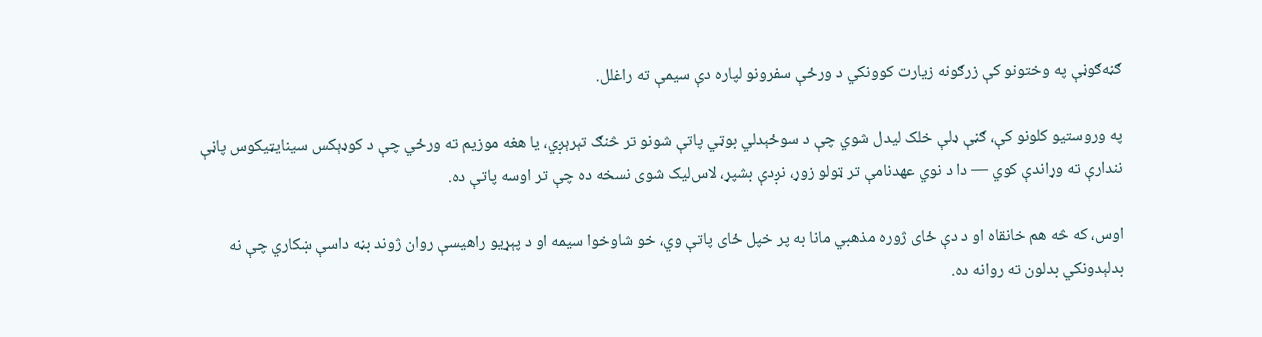ګڼه‌ګوڼې په وختونو کې زرګونه زیارت کوونکي د ورځې سفرونو لپاره دې سیمې ته راغلل.

په وروستیو کلونو کې، ګڼې ډلې خلک لیدل شوي چې د سوځېدلي بوټي پاتې شونو تر څنګ تېرېږي، یا هغه موزیم ته ورځي چې د کوډېکس سینایټيکوس پاڼې نندارې ته وړاندې کوي — دا د نوي عهدنامې تر ټولو زوړ، نږدې بشپړ، لاس‌لیک شوی نسخه ده چې تر اوسه پاتې ده.

اوس، که څه هم خانقاه او د دې ځای ژوره مذهبي مانا به پر خپل ځای پاتې وي، خو شاوخوا سیمه او د پېړیو راهیسې روان ژوند‌ بڼه داسې ښکاري چې نه بدلېدونکي بدلون ته روانه ده.